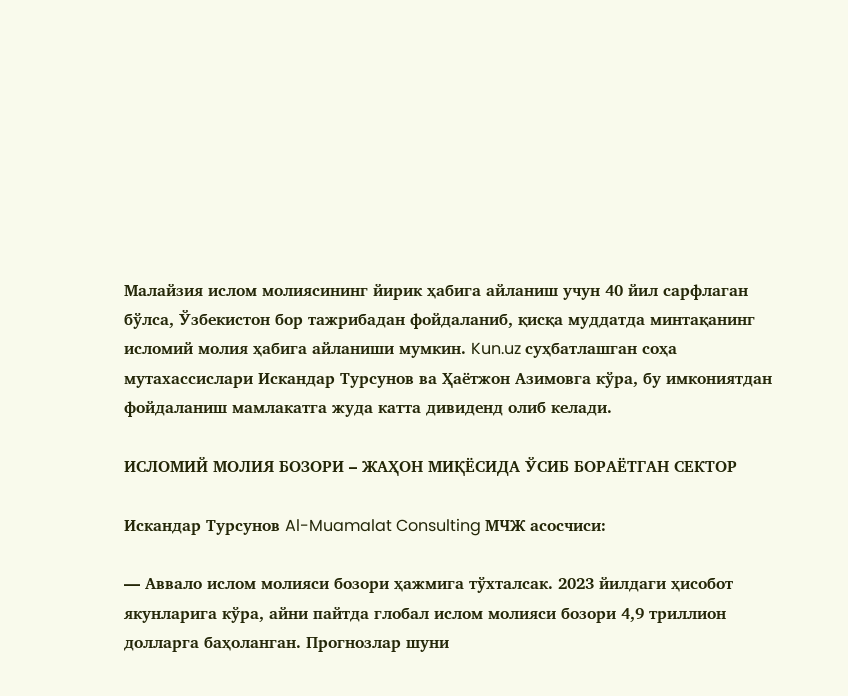Малайзия ислом молиясининг йирик ҳабига айланиш учун 40 йил сарфлаган бўлса, Ўзбекистон бор тажрибадан фойдаланиб, қисқа муддатда минтақанинг исломий молия ҳабига айланиши мумкин. Kun.uz суҳбатлашган соҳа мутахассислари Искандар Турсунов ва Ҳаётжон Азимовга кўра, бу имкониятдан фойдаланиш мамлакатга жуда катта дивиденд олиб келади.

ИСЛОМИЙ МОЛИЯ БОЗОРИ – ЖАҲОН МИҚЁСИДА ЎСИБ БОРАЁТГАН СЕКТОР

Искандар Турсунов Al-Muamalat Consulting МЧЖ асосчиси:

— Аввало ислом молияси бозори ҳажмига тўхталсак. 2023 йилдаги ҳисобот якунларига кўра, айни пайтда глобал ислом молияси бозори 4,9 триллион долларга баҳоланган. Прогнозлар шуни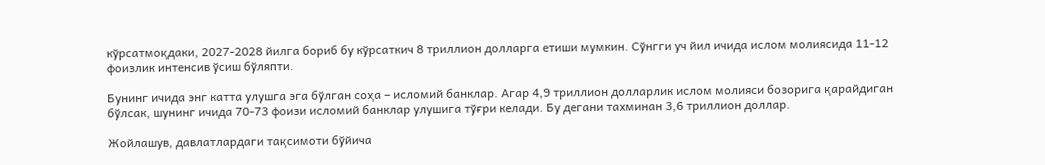кўрсатмоқдаки, 2027-2028 йилга бориб бу кўрсаткич 8 триллион долларга етиши мумкин. Сўнгги уч йил ичида ислом молиясида 11-12 фоизлик интенсив ўсиш бўляпти.

Бунинг ичида энг катта улушга эга бўлган соҳа – исломий банклар. Агар 4,9 триллион долларлик ислом молияси бозорига қарайдиган бўлсак, шунинг ичида 70-73 фоизи исломий банклар улушига тўғри келади. Бу дегани тахминан 3,6 триллион доллар.

Жойлашув, давлатлардаги тақсимоти бўйича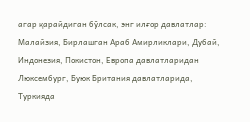агар қарайдиган бўлсак, энг илғор давлатлар: Малайзия, Бирлашган Араб Амирликлари, Дубай, Индонезия, Покистон, Европа давлатларидан Люксембург, Буюк Британия давлатларида, Туркияда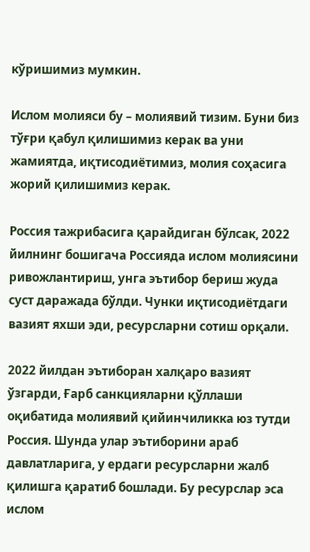кўришимиз мумкин.

Ислом молияси бу – молиявий тизим. Буни биз тўғри қабул қилишимиз керак ва уни жамиятда, иқтисодиётимиз, молия соҳасига жорий қилишимиз керак.

Россия тажрибасига қарайдиган бўлсак, 2022 йилнинг бошигача Россияда ислом молиясини ривожлантириш, унга эътибор бериш жуда суст даражада бўлди. Чунки иқтисодиётдаги вазият яхши эди, ресурсларни сотиш орқали.

2022 йилдан эътиборан халқаро вазият ўзгарди, Ғарб санкцияларни қўллаши оқибатида молиявий қийинчиликка юз тутди Россия. Шунда улар эътиборини араб давлатларига, у ердаги ресурсларни жалб қилишга қаратиб бошлади. Бу ресурслар эса ислом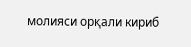молияси орқали кириб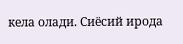кела олади. Сиёсий ирода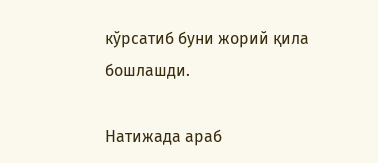кўрсатиб буни жорий қила бошлашди.

Натижада араб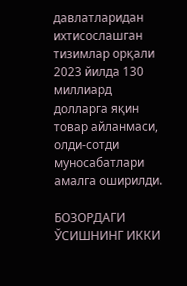давлатларидан ихтисослашган тизимлар орқали 2023 йилда 130 миллиард долларга яқин товар айланмаси, олди-сотди муносабатлари амалга оширилди.

БОЗОРДАГИ ЎСИШНИНГ ИККИ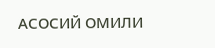АСОСИЙ ОМИЛИ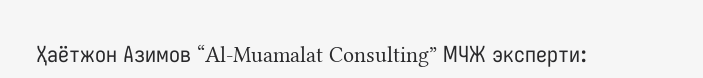Ҳаётжон Азимов “Al-Muamalat Consulting” МЧЖ эксперти: